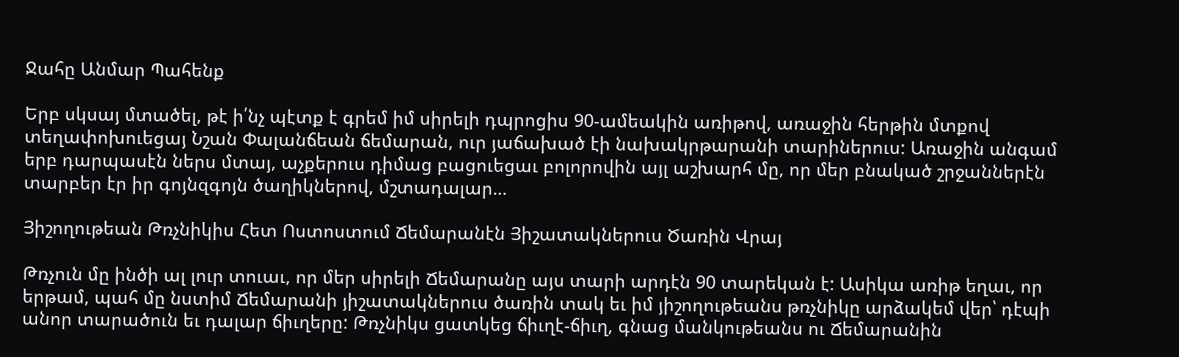Ջահը Անմար Պահենք

Երբ սկսայ մտածել, թէ ի՛նչ պէտք է գրեմ իմ սիրելի դպրոցիս 90-ամեակին առիթով, առաջին հերթին մտքով տեղափոխուեցայ Նշան Փալանճեան ճեմարան, ուր յաճախած էի նախակրթարանի տարիներուս: Առաջին անգամ երբ դարպասէն ներս մտայ, աչքերուս դիմաց բացուեցաւ բոլորովին այլ աշխարհ մը, որ մեր բնակած շրջաններէն տարբեր էր իր գոյնզգոյն ծաղիկներով, մշտադալար…

Յիշողութեան Թռչնիկիս Հետ Ոստոստում Ճեմարանէն Յիշատակներուս Ծառին Վրայ

Թռչուն մը ինծի ալ լուր տուաւ, որ մեր սիրելի Ճեմարանը այս տարի արդէն 90 տարեկան է: Ասիկա առիթ եղաւ, որ երթամ, պահ մը նստիմ Ճեմարանի յիշատակներուս ծառին տակ եւ իմ յիշողութեանս թռչնիկը արձակեմ վեր՝ դէպի անոր տարածուն եւ դալար ճիւղերը: Թռչնիկս ցատկեց ճիւղէ-ճիւղ, գնաց մանկութեանս ու Ճեմարանին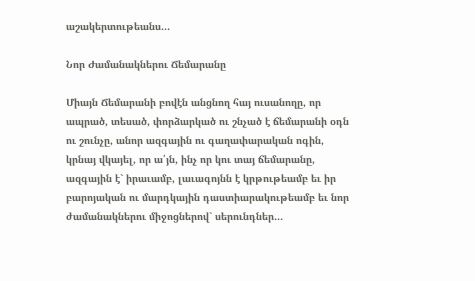աշակերտութեանս…

Նոր Ժամանակներու Ճեմարանը

Միայն Ճեմարանի բովէն անցնող հայ ուսանողը, որ ապրած, տեսած, փորձարկած ու շնչած է ճեմարանի օդն ու շունչը, անոր ազգային ու գաղափարական ոգին, կրնայ վկայել, որ ա՛յն, ինչ որ կու տայ ճեմարանը, ազգային է` իրաւամբ, լաւագոյնն է կրթութեամբ եւ իր բարոյական ու մարդկային դաստիարակութեամբ եւ նոր ժամանակներու միջոցներով` սերունդներ…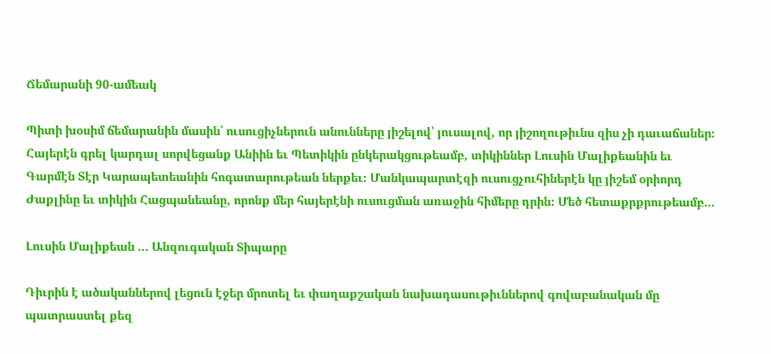Ճեմարանի 90-ամեակ

Պիտի խօսիմ ճեմարանին մասին՝ ուսուցիչներուն անունները յիշելով՝ յուսալով, որ յիշողութիւնս զիս չի դաւաճաներ։ Հայերէն գրել կարդալ սորվեցանք Անիին եւ Պետիկին ընկերակցութեամբ, տիկիններ Լուսին Մալիքեանին եւ Գարմէն Տէր Կարապետեանին հոգատարութեան ներքեւ։ Մանկապարտէզի ուսուցչուհիներէն կը յիշեմ օրիորդ Ժաքլինը եւ տիկին Հացպանեանը, որոնք մեր հայերէնի ուսուցման առաջին հիմերը դրին։ Մեծ հետաքրքրութեամբ…

Լուսին Մալիքեան … Անզուգական Տիպարը

Դիւրին է ածականներով լեցուն էջեր մրոտել եւ փաղաքշական նախադասութիւններով գովաբանական մը պատրաստել քեզ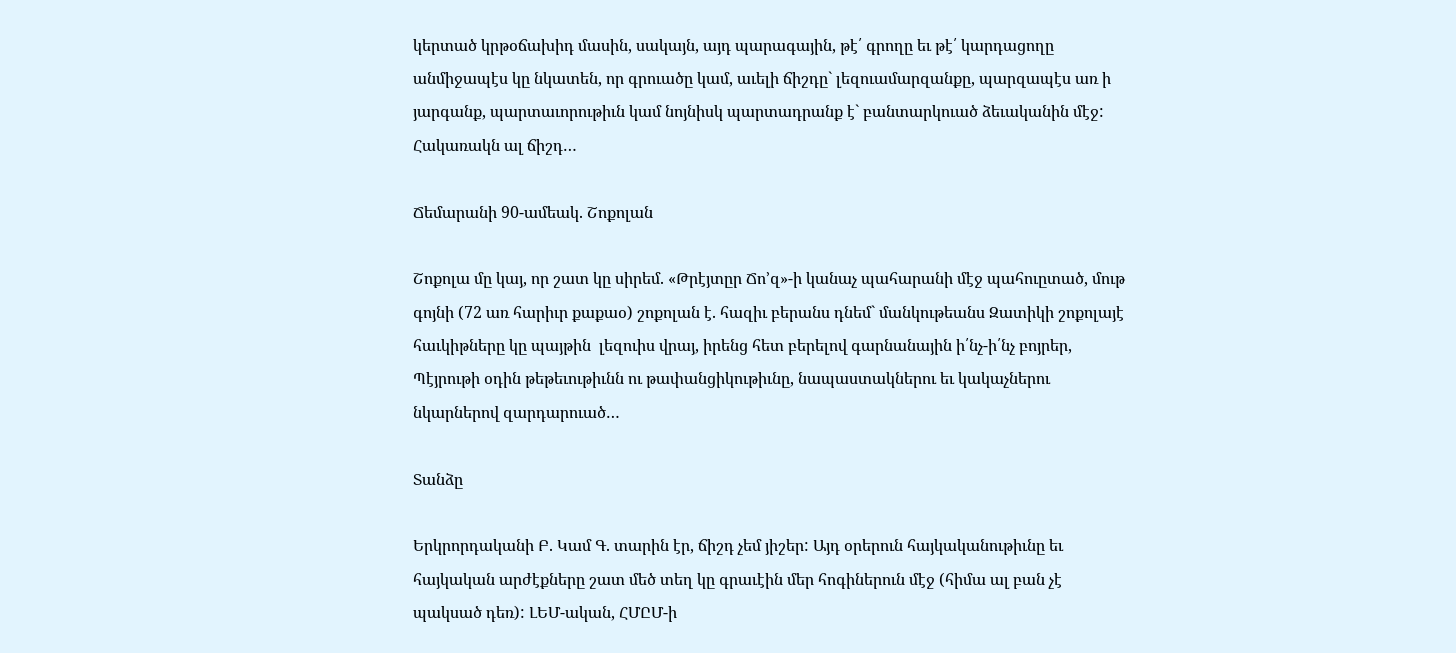կերտած կրթօճախիդ մասին, սակայն, այդ պարագային, թէ՛ գրողը եւ թէ՛ կարդացողը անմիջապէս կը նկատեն, որ գրուածը կամ, աւելի ճիշդը` լեզուամարզանքը, պարզապէս առ ի յարգանք, պարտաւորութիւն կամ նոյնիսկ պարտադրանք է` բանտարկուած ձեւականին մէջ: Հակառակն ալ ճիշդ…

Ճեմարանի 90-ամեակ. Շոքոլան

Շոքոլա մը կայ, որ շատ կը սիրեմ. «Թրէյտըր Ճո’զ»-ի կանաչ պահարանի մէջ պահուըտած, մութ գոյնի (72 առ հարիւր քաքաօ) շոքոլան է. հազիւ բերանս դնեմ` մանկութեանս Զատիկի շոքոլայէ հաւկիթները կը պայթին  լեզուիս վրայ, իրենց հետ բերելով գարնանային ի՛նչ-ի՛նչ բոյրեր, Պէյրութի օդին թեթեւութիւնն ու թափանցիկութիւնը, նապաստակներու եւ կակաչներու նկարներով զարդարուած…

Տանձը

Երկրորդականի Բ. Կամ Գ. տարին էր, ճիշդ չեմ յիշեր: Այդ օրերուն հայկականութիւնը եւ հայկական արժէքները շատ մեծ տեղ կը գրաւէին մեր հոգիներուն մէջ (հիմա ալ բան չէ պակսած դեռ): ԼԵՄ-ական, ՀՄԸՄ-ի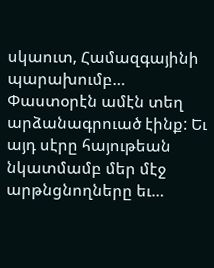սկաուտ, Համազգայինի պարախումբ… Փաստօրէն ամէն տեղ արձանագրուած էինք: Եւ այդ սէրը հայութեան նկատմամբ մեր մէջ արթնցնողները եւ…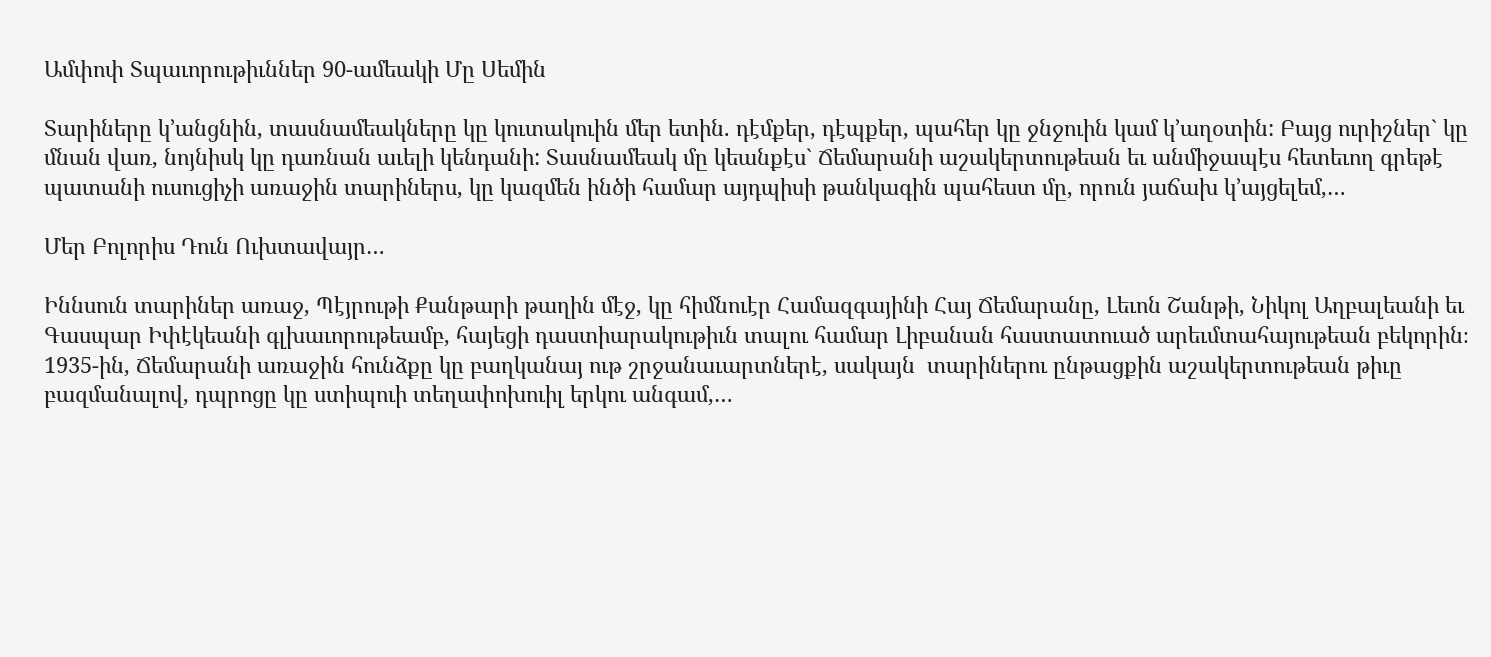Ամփոփ Տպաւորութիւններ 90-ամեակի Մը Սեմին

Տարիները կ’անցնին, տասնամեակները կը կուտակուին մեր ետին. դէմքեր, դէպքեր, պահեր կը ջնջուին կամ կ’աղօտին: Բայց ուրիշներ` կը մնան վառ, նոյնիսկ կը դառնան աւելի կենդանի: Տասնամեակ մը կեանքէս` Ճեմարանի աշակերտութեան եւ անմիջապէս հետեւող գրեթէ պատանի ուսուցիչի առաջին տարիներս, կը կազմեն ինծի համար այդպիսի թանկագին պահեստ մը, որուն յաճախ կ’այցելեմ,…

Մեր Բոլորիս Դուն Ուխտավայր…

Իննսուն տարիներ առաջ, Պէյրութի Քանթարի թաղին մէջ, կը հիմնուէր Համազգայինի Հայ Ճեմարանը, Լեւոն Շանթի, Նիկոլ Աղբալեանի եւ Գասպար Իփէկեանի գլխաւորութեամբ, հայեցի դաստիարակութիւն տալու համար Լիբանան հաստատուած արեւմտահայութեան բեկորին։ 1935-ին, Ճեմարանի առաջին հունձքը կը բաղկանայ ութ շրջանաւարտներէ, սակայն  տարիներու ընթացքին աշակերտութեան թիւը բազմանալով, դպրոցը կը ստիպուի տեղափոխուիլ երկու անգամ,…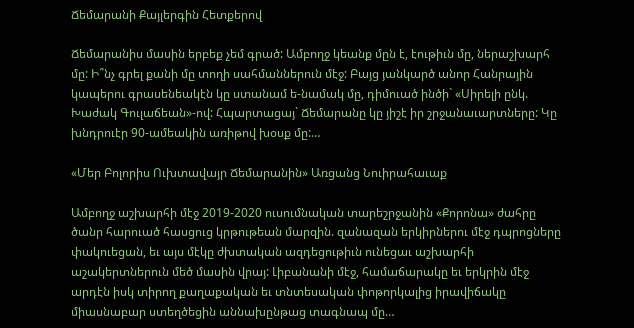Ճեմարանի Քայլերգին Հետքերով

Ճեմարանիս մասին երբեք չեմ գրած: Ամբողջ կեանք մըն է, էութիւն մը, ներաշխարհ մը: Ի՞նչ գրել քանի մը տողի սահմաններուն մէջ: Բայց յանկարծ անոր Հանրային կապերու գրասենեակէն կը ստանամ ե-նամակ մը, դիմուած ինծի` «Սիրելի ընկ. Խաժակ Գուլաճեան»-ով: Հպարտացայ` Ճեմարանը կը յիշէ իր շրջանաւարտները: Կը խնդրուէր 90-ամեակին առիթով խօսք մը:…

«Մեր Բոլորիս Ուխտավայր Ճեմարանին» Առցանց Նուիրահաւաք

Ամբողջ աշխարհի մէջ 2019-2020 ուսումնական տարեշրջանին «Քորոնա» ժահրը ծանր հարուած հասցուց կրթութեան մարզին. զանազան երկիրներու մէջ դպրոցները փակուեցան, եւ այս մէկը ժխտական ազդեցութիւն ունեցաւ աշխարհի աշակերտներուն մեծ մասին վրայ: Լիբանանի մէջ, համաճարակը եւ երկրին մէջ արդէն իսկ տիրող քաղաքական եւ տնտեսական փոթորկալից իրավիճակը միասնաբար ստեղծեցին աննախընթաց տագնապ մը…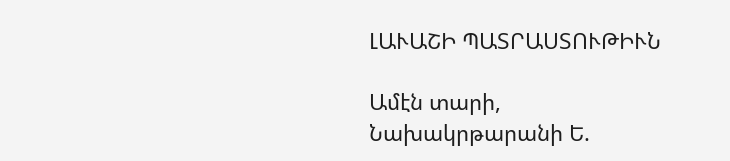ԼԱՒԱՇԻ ՊԱՏՐԱՍՏՈՒԹԻՒՆ

Ամէն տարի, Նախակրթարանի Ե.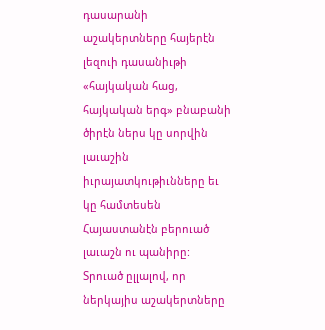դասարանի աշակերտները հայերէն լեզուի դասանիւթի «հայկական հաց, հայկական երգ» բնաբանի ծիրէն ներս կը սորվին լաւաշին իւրայատկութիւնները եւ կը համտեսեն Հայաստանէն բերուած լաւաշն ու պանիրը: Տրուած ըլլալով, որ ներկայիս աշակերտները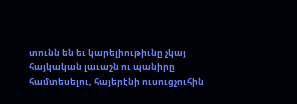տունն են եւ կարելիութիւնը չկայ հայկական լաւաշն ու պանիրը համտեսելու, հայերէնի ուսուցչուհին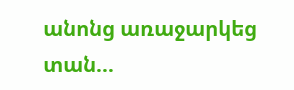անոնց առաջարկեց տան…